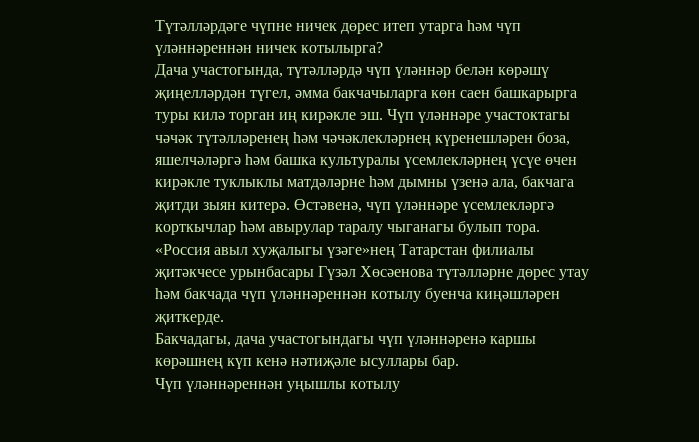Түтәлләрдәге чүпне ничек дөрес итеп утарга һәм чүп үләннәреннән ничек котылырга?
Дача участогында, түтәлләрдә чүп үләннәр белән көрәшү җиңелләрдән түгел, әмма бакчачыларга көн саен башкарырга туры килә торган иң кирәкле эш. Чүп үләннәре участоктагы чәчәк түтәлләренең һәм чәчәклекләрнең күренешләрен боза, яшелчәләргә һәм башка культуралы үсемлекләрнең үсүе өчен кирәкле туклыклы матдәләрне һәм дымны үзенә ала, бакчага җитди зыян китерә. Өстәвенә, чүп үләннәре үсемлекләргә корткычлар һәм авырулар таралу чыганагы булып тора.
«Россия авыл хуҗалыгы үзәге»нең Татарстан филиалы җитәкчесе урынбасары Гүзәл Хөсәенова түтәлләрне дөрес утау һәм бакчада чүп үләннәреннән котылу буенча киңәшләрен җиткерде.
Бакчадагы, дача участогындагы чүп үләннәренә каршы көрәшнең күп кенә нәтиҗәле ысуллары бар.
Чүп үләннәреннән уңышлы котылу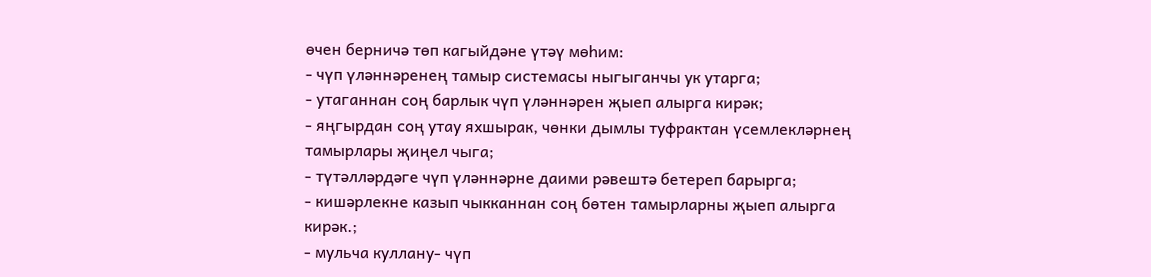өчен берничә төп кагыйдәне үтәү мөһим:
- чүп үләннәренең тамыр системасы ныгыганчы ук утарга;
- утаганнан соң барлык чүп үләннәрен җыеп алырга кирәк;
- яңгырдан соң утау яхшырак, чөнки дымлы туфрактан үсемлекләрнең тамырлары җиңел чыга;
- түтәлләрдәге чүп үләннәрне даими рәвештә бетереп барырга;
- кишәрлекне казып чыкканнан соң бөтен тамырларны җыеп алырга кирәк.;
- мульча куллану- чүп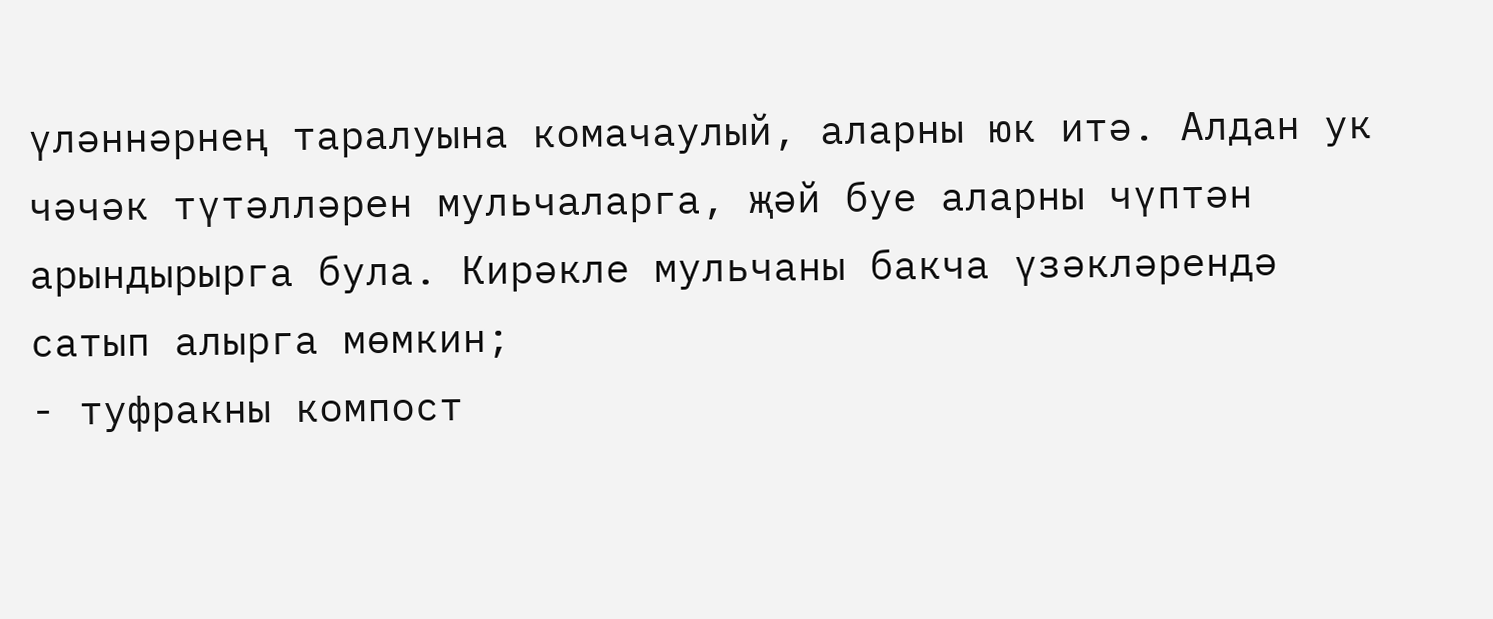үләннәрнең таралуына комачаулый, аларны юк итә. Алдан ук чәчәк түтәлләрен мульчаларга, җәй буе аларны чүптән арындырырга була. Кирәкле мульчаны бакча үзәкләрендә сатып алырга мөмкин;
- туфракны компост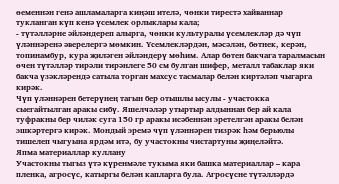өеменнән генә ашламаларга киңәш ителә, чөнки тирестә хайваннар тукланган күп кенә үсемлек орлыклары кала;
- түтәлләрне әйләндереп алырга, чөнки культуралы үсемлекләр дә чүп үләннәренә әверелергә мөмкин. Үсемлекләрдән, мәсәлән, бөтнек, керән, топинамбур, кура җиләген әйләндерү мөһим. Алар бөтен бакчага таралмасын өчен түтәлләр тирәли тирәнлеге 50 см булган шифер, металл табаклар яки бакча үзәкләрендә сатыла торган махсус тасмалар белән киртәләп чыгарга кирәк.
Чүп үләннәрен бетерүнең тагын бер отышлы ысулы - участокка сыегайтылган аракы сибү. Яшелчәләр утыртыр алдыннан бер ай кала туфракны бер чиләк суга 150 гр аракы исәбеннән эретелгән аракы белән эшкәртергә кирәк. Мондый эремә чүп үләннәрен тизрәк һәм берьюлы тишелеп чыгуына ярдәм итә, бу участокны чистартуны җиңеләйтә.
Япма материаллар куллану
Участокны тыгыз үтә күренмәле тукыма яки башка материаллар – кара
пленка, агросүс, катыргы белән капларга була. Агросүсне түтәлләрдә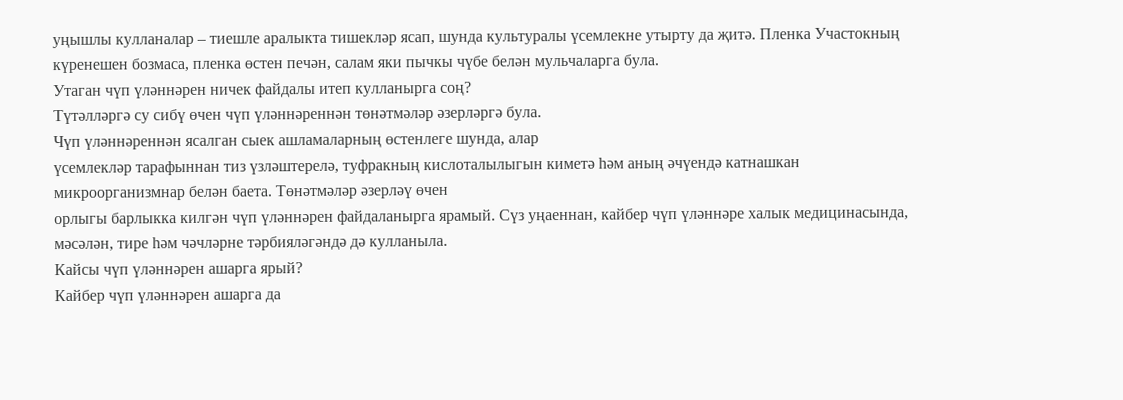уңышлы кулланалар – тиешле аралыкта тишекләр ясап, шунда культуралы үсемлекне утырту да җитә. Пленка Участокның күренешен бозмаса, пленка өстен печән, салам яки пычкы чүбе белән мульчаларга була.
Утаган чүп үләннәрен ничек файдалы итеп кулланырга соң?
Түтәлләргә су сибү өчен чүп үләннәреннән төнәтмәләр әзерләргә була.
Чүп үләннәреннән ясалган сыек ашламаларның өстенлеге шунда, алар
үсемлекләр тарафыннан тиз үзләштерелә, туфракның кислоталылыгын киметә һәм аның әчүендә катнашкан микроорганизмнар белән баета. Төнәтмәләр әзерләү өчен
орлыгы барлыкка килгән чүп үләннәрен файдаланырга ярамый. Сүз уңаеннан, кайбер чүп үләннәре халык медицинасында, мәсәлән, тире һәм чәчләрне тәрбияләгәндә дә кулланыла.
Кайсы чүп үләннәрен ашарга ярый?
Кайбер чүп үләннәрен ашарга да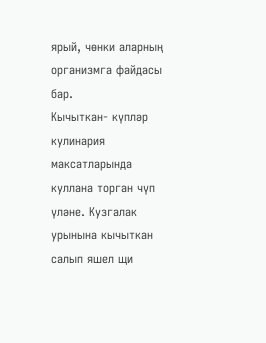ярый, чөнки аларның организмга файдасы бар.
Кычыткан- күпләр кулинария максатларында куллана торган чүп үләне. Кузгалак урынына кычыткан салып яшел щи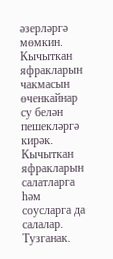әзерләргә мөмкин. Кычыткан яфракларын чакмасын өченкайнар су белән пешекләргә кирәк. Кычыткан яфракларын
салатларга һәм соусларга да салалар.
Тузганак.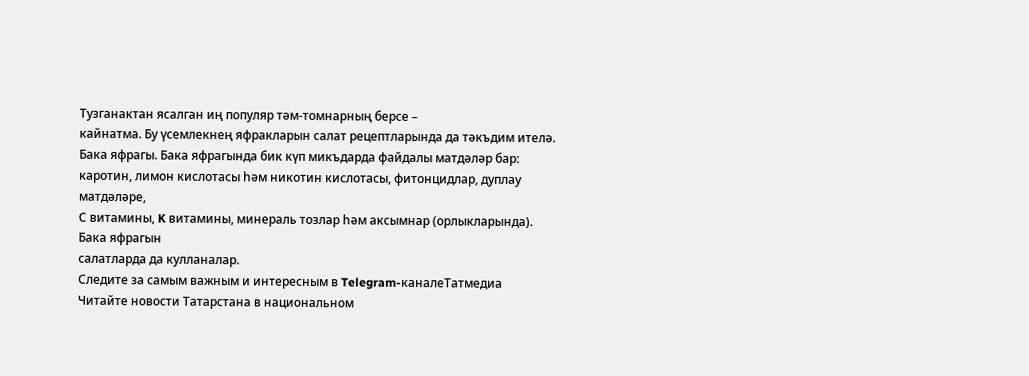Тузганактан ясалган иң популяр тәм-томнарның берсе –
кайнатма. Бу үсемлекнең яфракларын салат рецептларында да тәкъдим ителә.
Бака яфрагы. Бака яфрагында бик күп микъдарда файдалы матдәләр бар:
каротин, лимон кислотасы һәм никотин кислотасы, фитонцидлар, дуплау матдәләре,
С витамины, K витамины, минераль тозлар һәм аксымнар (орлыкларында). Бака яфрагын
салатларда да кулланалар.
Следите за самым важным и интересным в Telegram-каналеТатмедиа
Читайте новости Татарстана в национальном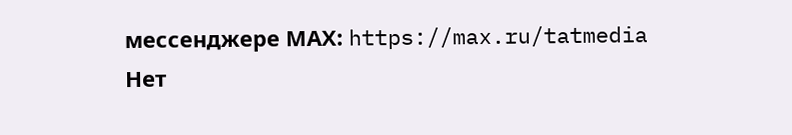мессенджере MАХ: https://max.ru/tatmedia
Нет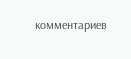комментариев